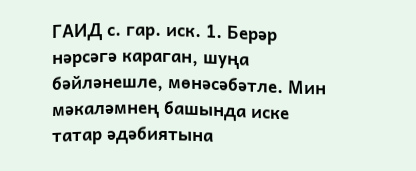ГАИД с. гар. иск. 1. Берәр нәрсәгә караган, шуңа бәйләнешле, мөнәсәбәтле. Мин мәкаләмнең башында иске татар әдәбиятына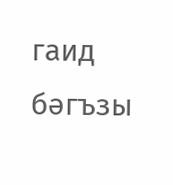гаид бәгъзы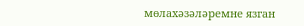мөлахәзәләремне язган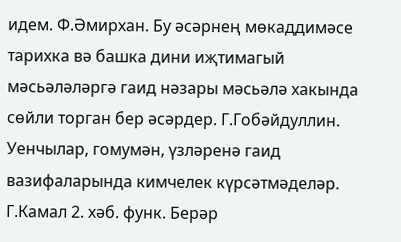идем. Ф.Әмирхан. Бу әсәрнең мөкаддимәсе тарихка вә башка дини иҗтимагый мәсьәләләргә гаид нәзары мәсьәлә хакында сөйли торган бер әсәрдер. Г.Гобәйдуллин. Уенчылар, гомумән, үзләренә гаид вазифаларында кимчелек күрсәтмәделәр. Г.Камал 2. хәб. функ. Берәр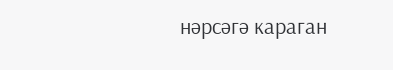нәрсәгә караган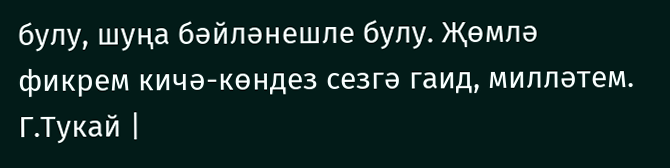булу, шуңа бәйләнешле булу. Җөмлә фикрем кичә-көндез сезгә гаид, милләтем. Г.Тукай |